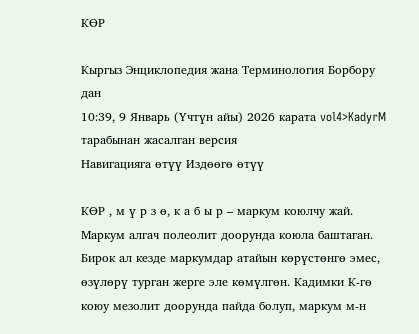КӨР

Кыргыз Энциклопедия жана Терминология Борбору дан
10:39, 9 Январь (Үчтүн айы) 2026 карата vol4>KadyrM тарабынан жасалган версия
Навигацияга өтүү Издөөгө өтүү

КӨР , м ү р з ө, к а б ы р – маркум коюлчу жай.
Маркум алгач полеолит доорунда коюла баштаган. Бирок ал кезде маркумдар атайын көрүстөнгө эмес, өзүлөрү турган жерге эле көмүлгөн. Кадимки К-гө коюу мезолит доорунда пайда болуп, маркум м-н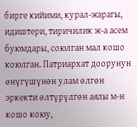бирге кийими, курал-жарагы, идиштери, тиричилик ж-а асем буюмдары, союлган мал кошо коюлган. Патриархат доорунун өнүгүшүнөн улам өлгөн эркекти өлтүрүлгөн аялы м-н кошо коюу,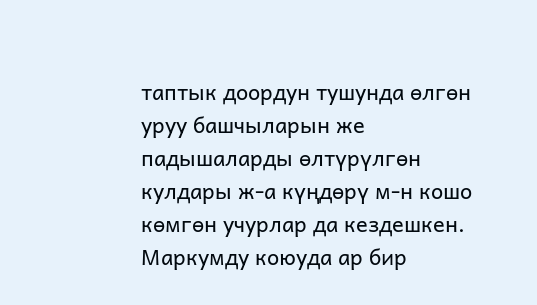таптык доордун тушунда өлгөн уруу башчыларын же падышаларды өлтүрүлгөн кулдары ж-а күңдөрү м-н кошо көмгөн учурлар да кездешкен. Маркумду коюуда ар бир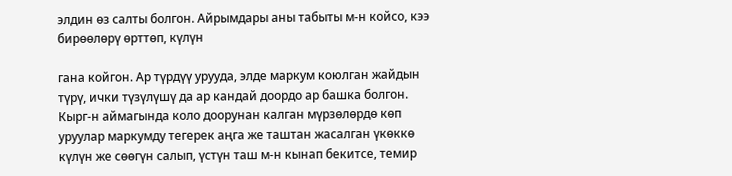элдин өз салты болгон. Айрымдары аны табыты м-н койсо, кээ бирөөлөрү өрттөп, күлүн

гана койгон. Ар түрдүү урууда, элде маркум коюлган жайдын түрү, ички түзүлүшү да ар кандай доордо ар башка болгон. Кырг-н аймагында коло доорунан калган мүрзөлөрдө көп уруулар маркумду тегерек аңга же таштан жасалган үкөккө күлүн же сөөгүн салып, үстүн таш м-н кынап бекитсе, темир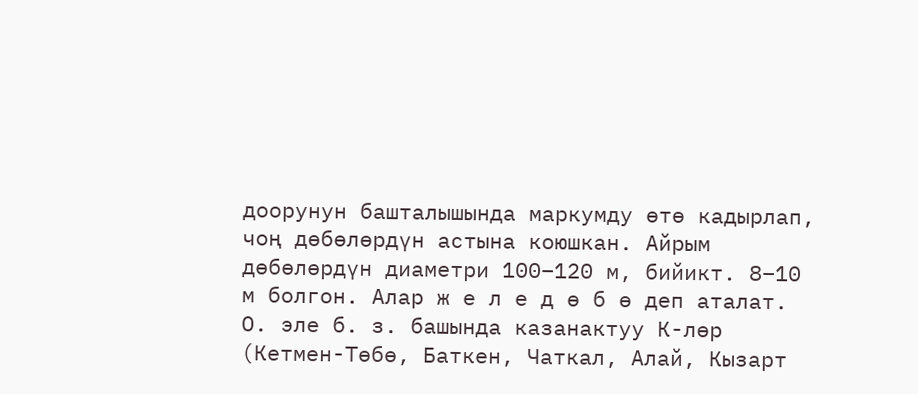доорунун башталышында маркумду өтө кадырлап, чоң дөбөлөрдүн астына коюшкан. Айрым дөбөлөрдүн диаметри 100–120 м, бийикт. 8–10 м болгон. Алар ж е л е д ө б ө деп аталат. О. эле б. з. башында казанактуу К-лөр (Кетмен-Төбө, Баткен, Чаткал, Алай, Кызарт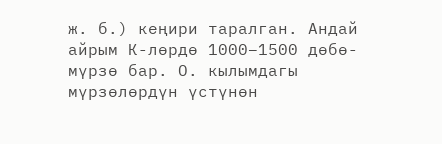ж. б.) кеңири таралган. Андай айрым К-лөрдө 1000–1500 дөбө-мүрзө бар. О. кылымдагы мүрзөлөрдүн үстүнөн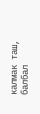калмак таш, балбал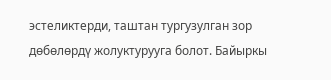эстеликтерди, таштан тургузулган зор дөбөлөрдү жолуктурууга болот. Байыркы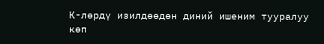К-лөрдү изилдөөдөн диний ишеним тууралуу көп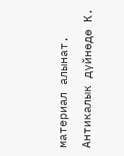материал алынат. Антикалык дүйнөдө К.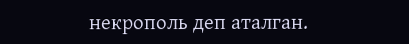некрополь деп аталган.